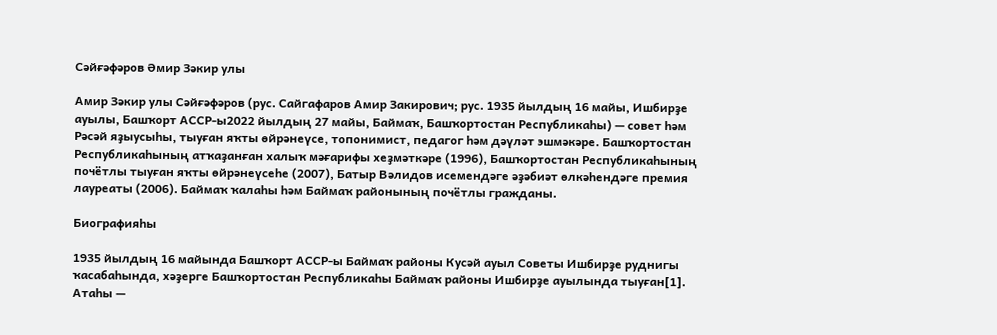Сәйғәфәров Әмир Зәкир улы

Амир Зәкир улы Сәйғәфәров (рус. Сайгафаров Амир Закирович; рус. 1935 йылдың 16 майы, Ишбирҙе ауылы, Башҡорт АССР-ы2022 йылдың 27 майы, Баймаҡ, Башҡортостан Республикаhы) — совет һәм Рәсәй яҙыусыһы, тыуған яҡты өйрәнеүсе, топонимист, педагог һәм дәүләт эшмәкәре. Башҡортостан Республикаһының атҡаҙанған халыҡ мәғарифы хеҙмәткәре (1996), Башҡортостан Республикаһының почётлы тыуған яҡты өйрәнеүсеһе (2007), Батыр Вәлидов исемендәге әҙәбиәт өлкәһендәге премия лауреаты (2006). Баймаҡ ҡалаһы һәм Баймаҡ районының почётлы гражданы.

Биографияһы

1935 йылдың 16 майында Башҡорт АССР-ы Баймаҡ районы Кусәй ауыл Советы Ишбирҙе руднигы ҡасабаһында, хәҙерге Башҡортостан Республикаһы Баймаҡ районы Ишбирҙе ауылында тыуған[1]. Атаһы —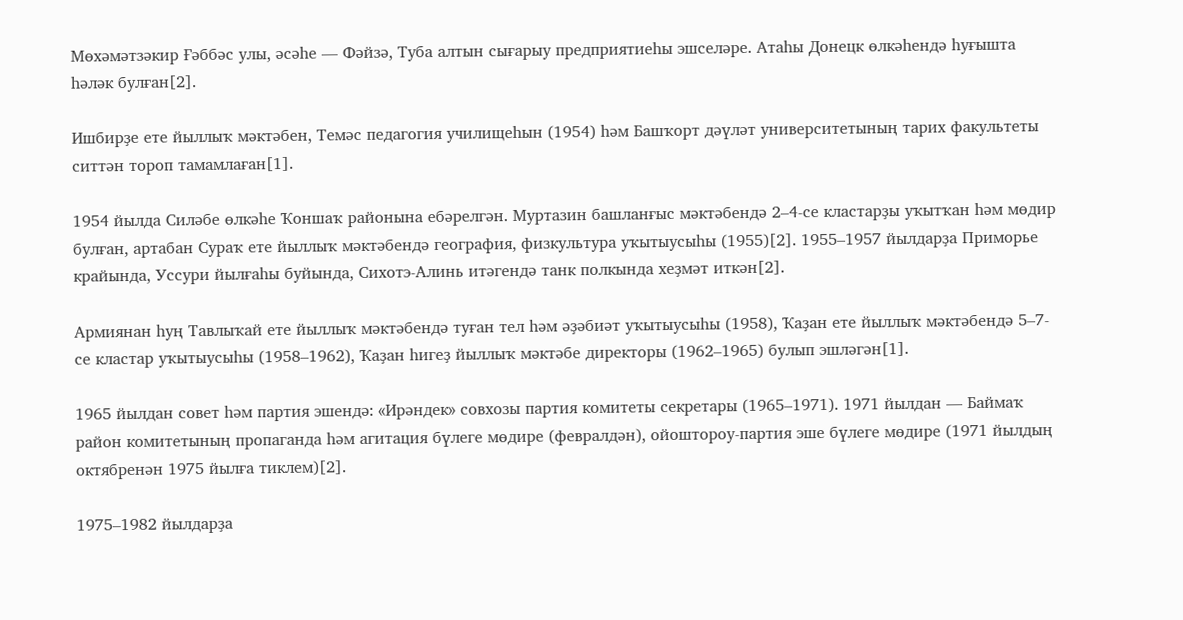Мөхәмәтзәкир Ғәббәс улы, әсәһе — Фәйзә, Туба алтын сығарыу предприятиеһы эшселәре. Атаһы Донецк өлкәһендә һуғышта һәләк булған[2].

Ишбирҙе ете йыллыҡ мәктәбен, Темәс педагогия училищеһын (1954) һәм Башҡорт дәүләт университетының тарих факультеты ситтән тороп тамамлаған[1].

1954 йылда Силәбе өлкәһе Ҡоншаҡ районына ебәрелгән. Муртазин башланғыс мәктәбендә 2–4-се кластарҙы уҡытҡан һәм мөдир булған, артабан Сураҡ ете йыллыҡ мәктәбендә география, физкультура уҡытыусыһы (1955)[2]. 1955–1957 йылдарҙа Приморье крайында, Уссури йылғаһы буйында, Сихотэ-Алинь итәгендә танк полкында хеҙмәт иткән[2].

Армиянан һуң Тавлыҡай ете йыллыҡ мәктәбендә туған тел һәм әҙәбиәт уҡытыусыһы (1958), Ҡаҙан ете йыллыҡ мәктәбендә 5–7-се кластар уҡытыусыһы (1958–1962), Ҡаҙан һигеҙ йыллыҡ мәктәбе директоры (1962–1965) булып эшләгән[1].

1965 йылдан совет һәм партия эшендә: «Ирәндек» совхозы партия комитеты секретары (1965–1971). 1971 йылдан — Баймаҡ район комитетының пропаганда һәм агитация бүлеге мөдире (февралдән), ойоштороу-партия эше бүлеге мөдире (1971 йылдың октябренән 1975 йылға тиклем)[2].

1975–1982 йылдарҙа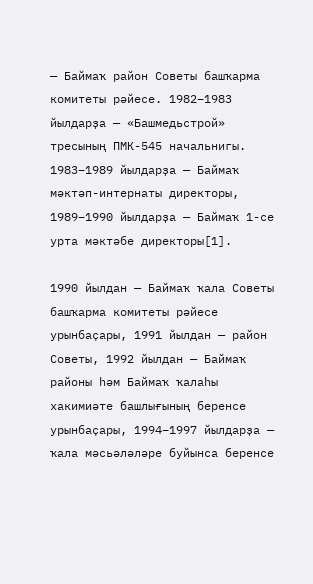— Баймаҡ район Советы башҡарма комитеты рәйесе. 1982–1983 йылдарҙа — «Башмедьстрой» тресының ПМК-545 начальнигы. 1983–1989 йылдарҙа — Баймаҡ мәктәп-интернаты директоры, 1989–1990 йылдарҙа — Баймаҡ 1-се урта мәктәбе директоры[1].

1990 йылдан — Баймаҡ ҡала Советы башҡарма комитеты рәйесе урынбаҫары, 1991 йылдан — район Советы, 1992 йылдан — Баймаҡ районы һәм Баймаҡ ҡалаһы хакимиәте башлығының беренсе урынбаҫары, 1994–1997 йылдарҙа — ҡала мәсьәләләре буйынса беренсе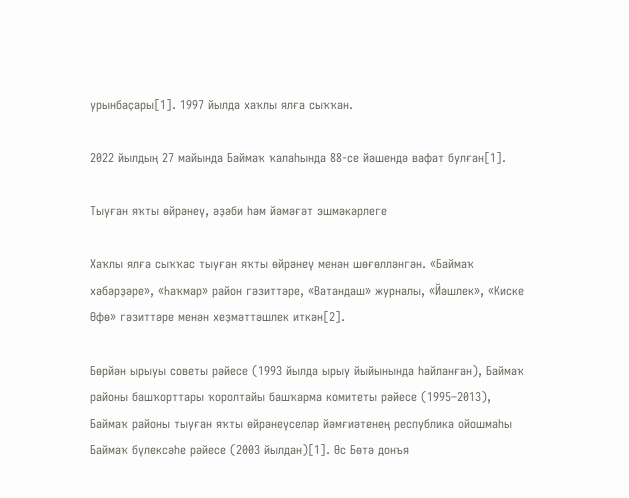урынбаҫары[1]. 1997 йылда хаҡлы ялға сыҡҡан.

2022 йылдың 27 майында Баймаҡ ҡалаһында 88-се йәшендә вафат булған[1].

Тыуған яҡты өйрәнеү, әҙәби һәм йәмәғәт эшмәкәрлеге

Хаҡлы ялға сыҡҡас тыуған яҡты өйрәнеү менән шөғөлләнгән. «Баймаҡ хәбәрҙәре», «Һаҡмар» район гәзиттәре, «Ватандаш» журналы, «Йәшлек», «Киске Өфө» гәзиттәре менән хеҙмәттәшлек иткән[2].

Бөрйән ырыуы советы рәйесе (1993 йылда ырыу йыйынында һайланған), Баймаҡ районы башҡорттары ҡоролтайы башҡарма комитеты рәйесе (1995–2013), Баймаҡ районы тыуған яҡты өйрәнеүселәр йәмғиәтенең республика ойошмаһы Баймаҡ бүлексәһе рәйесе (2003 йылдан)[1]. Өс Бөтә донъя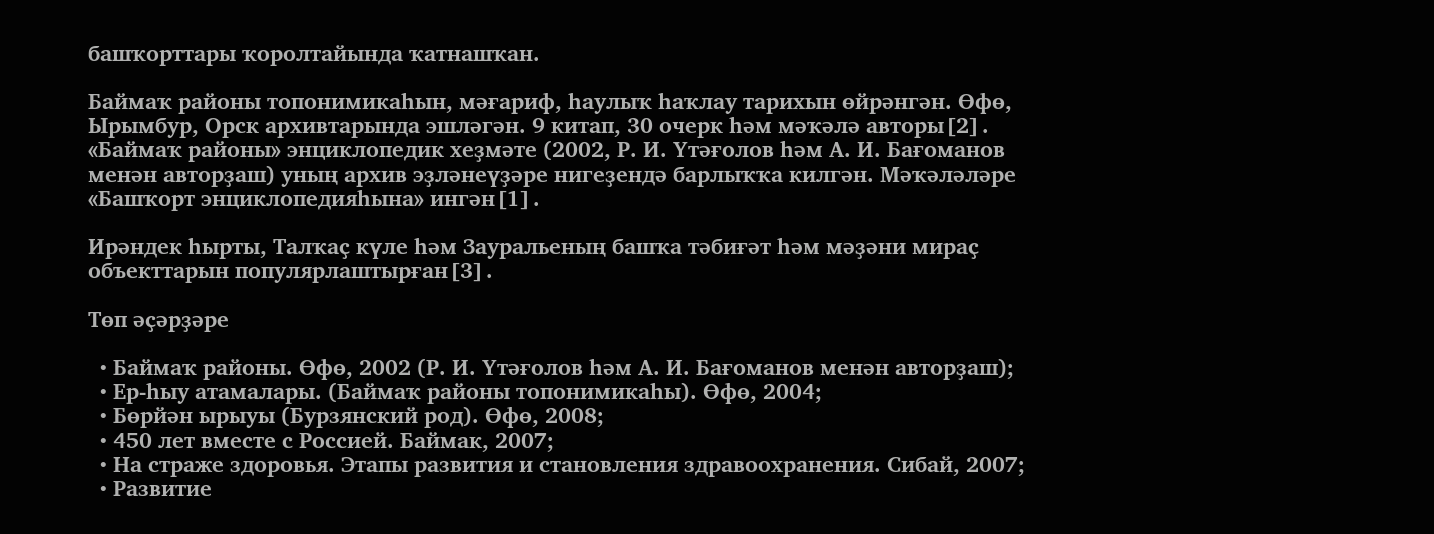башҡорттары ҡоролтайында ҡатнашҡан.

Баймаҡ районы топонимикаһын, мәғариф, һаулыҡ һаҡлау тарихын өйрәнгән. Өфө, Ырымбур, Орск архивтарында эшләгән. 9 китап, 30 очерк һәм мәҡәлә авторы[2]. «Баймаҡ районы» энциклопедик хеҙмәте (2002, Р. И. Үтәғолов һәм А. И. Бағоманов менән авторҙаш) уның архив эҙләнеүҙәре нигеҙендә барлыҡҡа килгән. Мәҡәләләре «Башҡорт энциклопедияһына» ингән[1].

Ирәндек һырты, Талҡаҫ күле һәм Зауральеның башҡа тәбиғәт һәм мәҙәни мираҫ объекттарын популярлаштырған[3].

Төп әҫәрҙәре

  • Баймаҡ районы. Өфө, 2002 (Р. И. Үтәғолов һәм А. И. Бағоманов менән авторҙаш);
  • Ер-һыу атамалары. (Баймаҡ районы топонимикаһы). Өфө, 2004;
  • Бөрйән ырыуы (Бурзянский род). Өфө, 2008;
  • 450 лет вместе с Россией. Баймак, 2007;
  • На страже здоровья. Этапы развития и становления здравоохранения. Сибай, 2007;
  • Развитие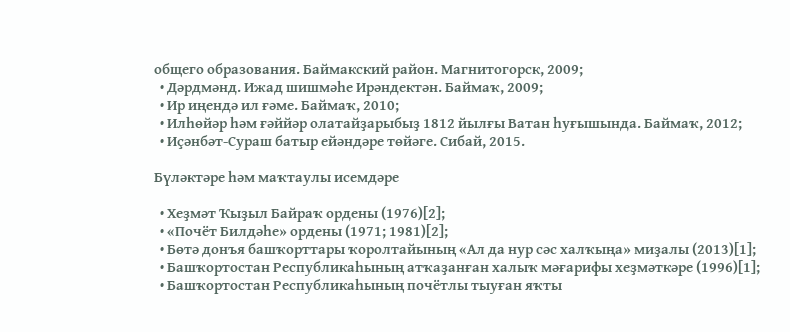общего образования. Баймакский район. Магнитогорск, 2009;
  • Дәрдмәнд. Ижад шишмәһе Ирәндектән. Баймаҡ, 2009;
  • Ир иңендә ил ғәме. Баймаҡ, 2010;
  • Илһөйәр һәм ғәййәр олатайҙарыбыҙ 1812 йылғы Ватан һуғышында. Баймаҡ, 2012;
  • Иҫәнбәт-Сураш батыр ейәндәре төйәге. Сибай, 2015.

Бүләктәре һәм маҡтаулы исемдәре

  • Хеҙмәт Ҡыҙыл Байраҡ ордены (1976)[2];
  • «Почёт Билдәһе» ордены (1971; 1981)[2];
  • Бөтә донъя башҡорттары ҡоролтайының «Ал да нур сәс халҡыңа» миҙалы (2013)[1];
  • Башҡортостан Республикаһының атҡаҙанған халыҡ мәғарифы хеҙмәткәре (1996)[1];
  • Башҡортостан Республикаһының почётлы тыуған яҡты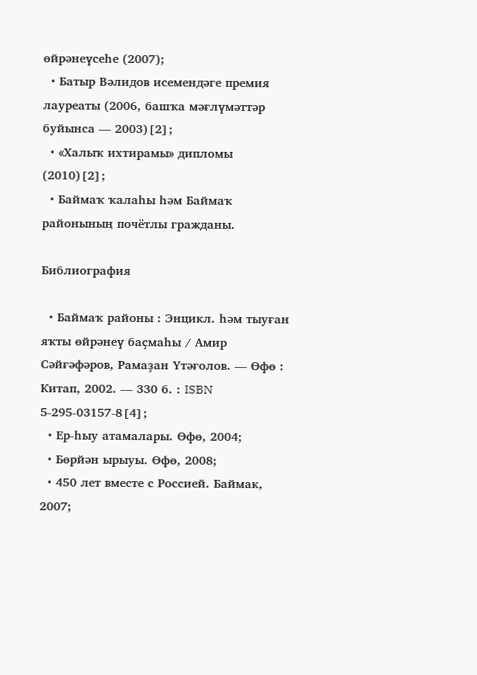өйрәнеүсеһе (2007);
  • Батыр Вәлидов исемендәге премия лауреаты (2006, башҡа мәғлүмәттәр буйынса — 2003)[2];
  • «Халыҡ ихтирамы» дипломы (2010)[2];
  • Баймаҡ ҡалаһы һәм Баймаҡ районының почётлы гражданы.

Библиография

  • Баймаҡ районы : Энцикл. һәм тыуған яҡты өйрәнеү баҫмаһы / Амир Сәйғәфәров, Рамаҙан Үтәғолов. — Өфө : Китап, 2002. — 330 б. : ISBN 5-295-03157-8[4];
  • Ер-һыу атамалары. Өфө, 2004;
  • Бөрйән ырыуы. Өфө, 2008;
  • 450 лет вместе с Россией. Баймак, 2007;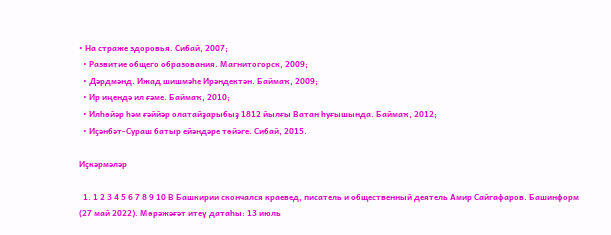• На страже здоровья. Сибай, 2007;
  • Развитие общего образования. Магнитогорск, 2009;
  • Дәрдмәнд. Ижад шишмәһе Ирәндектән. Баймаҡ, 2009;
  • Ир иңендә ил ғәме. Баймаҡ, 2010;
  • Илһөйәр һәм ғәййәр олатайҙарыбыҙ 1812 йылғы Ватан һуғышында. Баймаҡ, 2012;
  • Иҫәнбәт-Сураш батыр ейәндәре төйәге. Сибай, 2015.

Иҫкәрмәләр

  1. 1 2 3 4 5 6 7 8 9 10 В Башкирии скончался краевед, писатель и общественный деятель Амир Сайгафаров. Башинформ (27 май 2022). Мөрәжәғәт итеү датаһы: 13 июль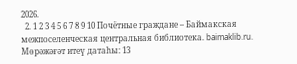2026.
  2. 1 2 3 4 5 6 7 8 9 10 Почётные граждане – Баймакская межпоселенческая центральная библиотека. baimaklib.ru. Мөрәжәғәт итеү датаһы: 13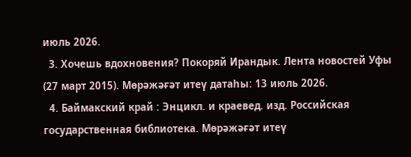июль 2026.
  3. Хочешь вдохновения? Покоряй Ирандык. Лента новостей Уфы (27 март 2015). Мөрәжәғәт итеү датаһы: 13 июль 2026.
  4. Баймакский край : Энцикл. и краевед. изд. Российская государственная библиотека. Мөрәжәғәт итеү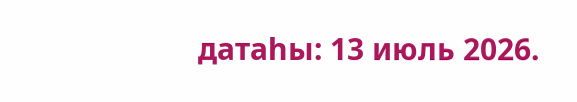датаһы: 13 июль 2026.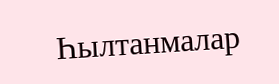Һылтанмалар